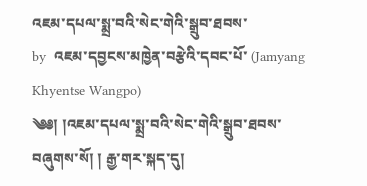འཇམ་དཔལ་སྨྲ་བའི་སེང་གེའི་སྒྲུབ་ཐབས་
by  འཇམ་དབྱངས་མཁྱེན་བརྩེའི་དབང་པོ་ (Jamyang Khyentse Wangpo)
༄༅། །འཇམ་དཔལ་སྨྲ་བའི་སེང་གེའི་སྒྲུབ་ཐབས་བཞུགས་སོ། ། རྒྱ་གར་སྐད་དུ།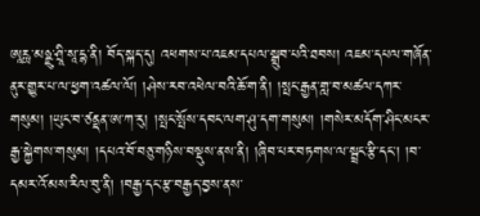ཨཱརྻ་མཉྫུ་ཤྲཱི་སཱ་དྷ་ནི། བོད་སྐད་དུ། འཕགས་པ་འཇམ་དཔལ་སྒྲུབ་པའི་ཐབས། འཇམ་དཔལ་གཞོན་ནུར་གྱུར་པ་ལ་ཕྱག་འཚལ་ལོ། །ཤེས་རབ་འཕེལ་བའི་ཆོ་ག་ནི། །སྤང་རྒྱན་གླ་བ་མཚལ་དཀར་གསུམ། །ཡུང་བ་ཙནྡན་ཨ་ཀ་རུ། །སྤང་སྤོས་དབང་ལག་ཤུ་དག་གསུམ། །གསེར་མདོག་ཤིང་མངར་རྒྱ་སྐྱེགས་གསུམ། །དཔའ་བོ་བཅུ་གཉིས་བསྡུས་ནས་ནི། །ཞིབ་པར་བཏགས་ལ་སྦྲང་རྩི་དང་། །བ་དམར་འོ་མས་རིལ་བུ་ནི། །བརྒྱ་དང་རྩ་བརྒྱད་བྱས་ནས་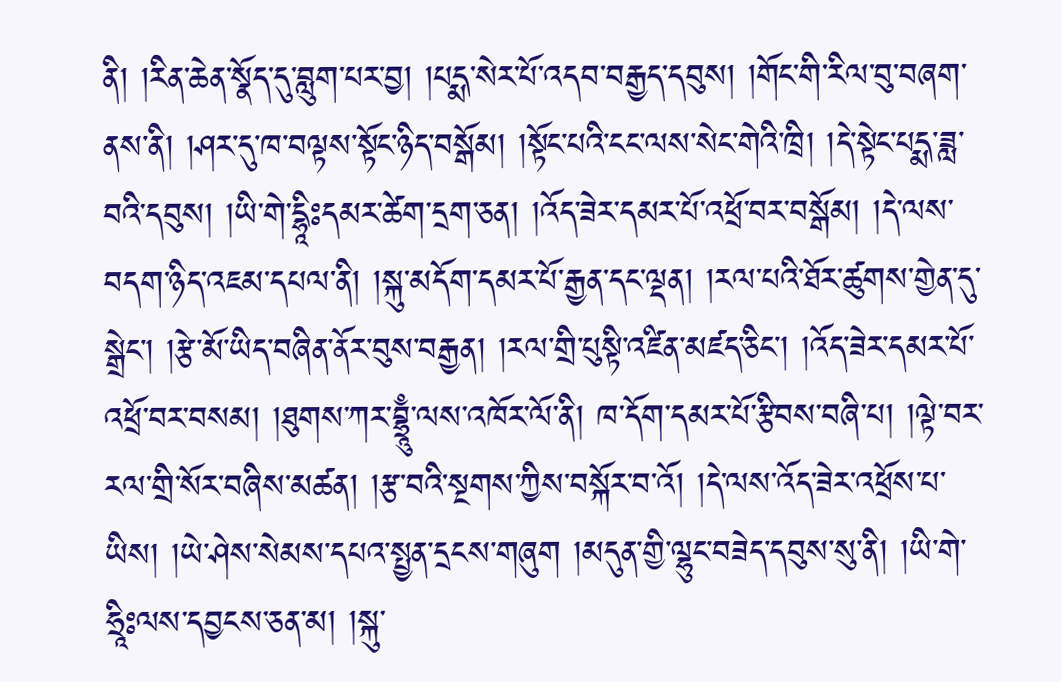ནི། །རིན་ཆེན་སྣོད་དུ་བླུག་པར་བྱ། །པདྨ་སེར་པོ་འདབ་བརྒྱད་དབུས། །གོང་གི་རིལ་བུ་བཞག་ནས་ནི། །ཤར་དུ་ཁ་བལྟས་སྟོང་ཉིད་བསྒོམ། །སྟོང་པའི་ངང་ལས་སེང་གེའི་ཁྲི། །དེ་སྟེང་པདྨ་ཟླ་བའི་དབུས། །ཡི་གེ་དྷཱིཿདམར་ཚེག་དྲག་ཅན། །འོད་ཟེར་དམར་པོ་འཕྲོ་བར་བསྒོམ། །དེ་ལས་བདག་ཉིད་འཇམ་དཔལ་ནི། །སྐུ་མདོག་དམར་པོ་རྒྱན་དང་ལྡན། །རལ་པའི་ཐོར་ཚུགས་གྱེན་དུ་སྒྲེང་། །རྩེ་མོ་ཡིད་བཞིན་ནོར་བུས་བརྒྱན། །རལ་གྲི་པུསྟི་འཛིན་མཛད་ཅིང་། །འོད་ཟེར་དམར་པོ་འཕྲོ་བར་བསམ། །ཐུགས་ཀར་བྷྲཱུྃ་ལས་འཁོར་ལོ་ནི། ཁ་དོག་དམར་པོ་རྩིབས་བཞི་པ། །ལྟེ་བར་རལ་གྲི་སོར་བཞིས་མཚན། །རྩ་བའི་སྔགས་ཀྱིས་བསྐོར་བ་འོ། །དེ་ལས་འོད་ཟེར་འཕྲོས་པ་ཡིས། །ཡེ་ཤེས་སེམས་དཔའ་སྤྱན་དྲངས་གཞུག །མདུན་གྱི་ལྷུང་བཟེད་དབུས་སུ་ནི། །ཡི་གེ་ཧྲཱིཿལས་དབྱངས་ཅན་མ། །སྐུ་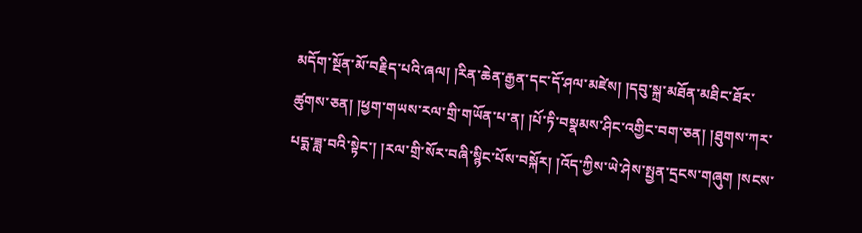མདོག་སྔོན་མོ་བརྗིད་པའི་ཞལ། །རིན་ཆེན་རྒྱན་དང་དོ་ཤལ་མཛེས། །དབུ་སྐྲ་མཐོན་མཐིང་ཐོར་ཚུགས་ཅན། །ཕྱག་གཡས་རལ་གྲི་གཡོན་པ་ན། །པོ་ཏི་བསྣམས་ཤིང་འགྱིང་བག་ཅན། །ཐུགས་ཀར་པདྨ་ཟླ་བའི་སྟེང་། །རལ་གྲི་སོར་བཞི་སྙིང་པོས་བསྐོར། །འོད་ཀྱིས་ཡེ་ཤེས་སྤྱན་དྲངས་གཞུག །སངས་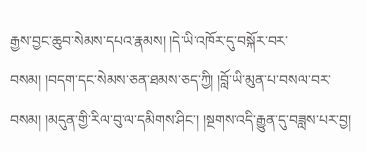རྒྱས་བྱང་ཆུབ་སེམས་དཔའ་རྣམས། །དེ་ཡི་འཁོར་དུ་བསྐོར་བར་བསམ། །བདག་དང་སེམས་ཅན་ཐམས་ཅད་ཀྱི། །བློ་ཡི་མུན་པ་བསལ་བར་བསམ། །མདུན་གྱི་རིལ་བུ་ལ་དམིགས་ཤིང་། །སྔགས་འདི་རྒྱུན་དུ་བཟླས་པར་བྱ།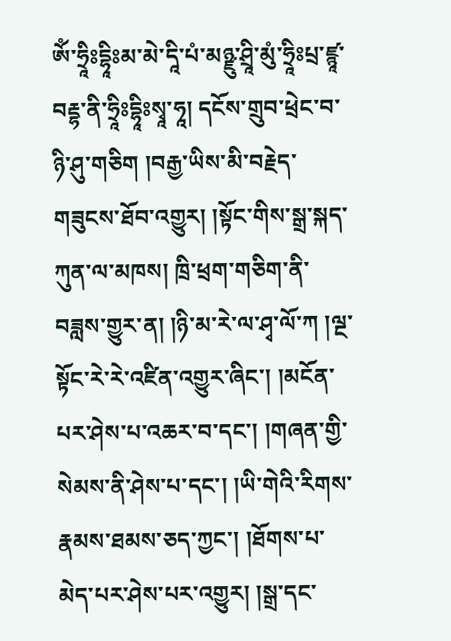ཨོཾ་ཧྲཱིཿདྷཱིཿམ་མེ་དཱི་པཾ་མཉྫུ་ཤྲཱི་མུཾ་ཧྲཱིཿཔྲ་ཛྙཱ་བརྡྷ་ནི་ཧྲཱིཿདྷཱིཿསྭཱ་ཧཱ། དངོས་གྲུབ་ཕྲེང་བ་ཉི་ཤུ་གཅིག །བརྒྱ་ཡིས་མི་བརྗེད་གཟུངས་ཐོབ་འགྱུར། །སྟོང་གིས་སྒྲ་སྐད་ཀུན་ལ་མཁས། ཁྲི་ཕྲག་གཅིག་ནི་བཟླས་གྱུར་ན། །ཉི་མ་རེ་ལ་ཤྭ་ལོ་ཀ །ལྔ་སྟོང་རེ་རེ་འཛིན་འགྱུར་ཞིང་། །མངོན་པར་ཤེས་པ་འཆར་བ་དང་། །གཞན་གྱི་སེམས་ནི་ཤེས་པ་དང་། །ཡི་གེའི་རིགས་རྣམས་ཐམས་ཅད་ཀྱང་། །ཐོགས་པ་མེད་པར་ཤེས་པར་འགྱུར། །སྒྲ་དང་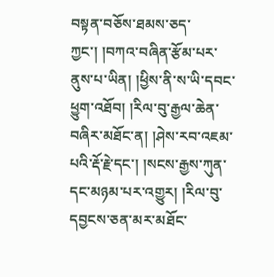བསྟན་བཅོས་ཐམས་ཅད་ཀྱང་། །བཀའ་བཞིན་རྩོམ་པར་ནུས་པ་ཡིན། །ཕྱིས་ནི་ས་ཡི་དབང་ཕྱུག་འཐོབ། །རིལ་བུ་རྒྱལ་ཆེན་བཞིར་མཐོང་ན། །ཤེས་རབ་འཇམ་པའི་རྡོ་རྗེ་དང་། །སངས་རྒྱས་ཀུན་དང་མཉམ་པར་འགྱུར། །རིལ་བུ་དབྱངས་ཅན་མར་མཐོང་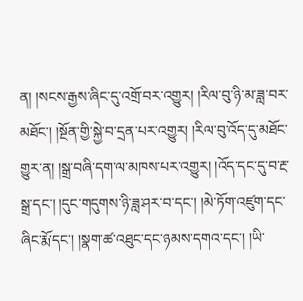ན། །སངས་རྒྱས་ཞིང་དུ་འགྲོ་བར་འགྱུར། །རིལ་བུ་ཉི་མ་ཟླ་བར་མཐོང་། །སྔོན་གྱི་སྐྱེ་བ་དྲན་པར་འགྱུར། །རིལ་བུ་འོད་དུ་མཐོང་གྱུར་ན། །སྒྲ་བཞི་དག་ལ་མཁས་པར་འགྱུར། །འོད་དང་དུ་བ་རྔ་སྒྲ་དང་། །དུང་གདུགས་ཉི་ཟླ་ཤར་བ་དང་། །མེ་ཏོག་འཛུག་དང་ཞིང་རྨོ་དང་། །སྣག་ཚ་འཐུང་དང་ཉམས་དགའ་དང་། །ཡི་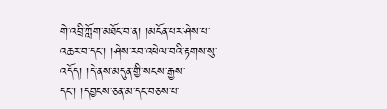གེ་འབྲི་ཀློག་མཐོང་བ་ན། །མངོན་པར་ཤེས་པ་འཆར་བ་དང་། །ཤེས་རབ་འཕེལ་བའི་རྟགས་སུ་འདོད། །དེ་ནས་མདུན་གྱི་སངས་རྒྱས་དང་། །དབྱངས་ཅན་མ་དང་བཅས་པ་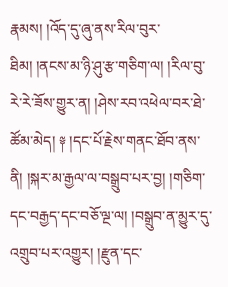རྣམས། །འོད་དུ་ཞུ་ནས་རིལ་བུར་ཐིམ། །ནངས་མ་ཉི་ཤུ་རྩ་གཅིག་ལ། །རིལ་བུ་རེ་རེ་ཟོས་གྱུར་ན། །ཤེས་རབ་འཕེལ་བར་ཐེ་ཚོམ་མེད། ༈ །དང་པོ་རྗེས་གནང་ཐོབ་ནས་ནི། །སྐར་མ་རྒྱལ་ལ་བསྒྲུབ་པར་བྱ། །གཅིག་དང་བརྒྱད་དང་བཅོ་ལྔ་ལ། །བསྒྲུབ་ན་མྱུར་དུ་འགྲུབ་པར་འགྱུར། །རྫུན་དང་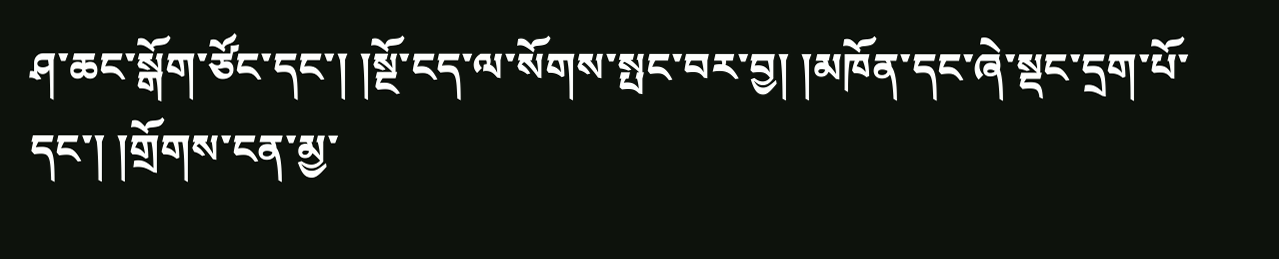ཤ་ཆང་སྒོག་ཙོང་དང་། །སྔོ་ངད་ལ་སོགས་སྤང་བར་བྱ། །མཁོན་དང་ཞེ་སྡང་དྲག་པོ་དང་། །གྲོགས་ངན་མྱ་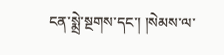ངན་སྨྲེ་སྔགས་དང་། །སེམས་ལ་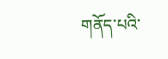གནོད་པའི་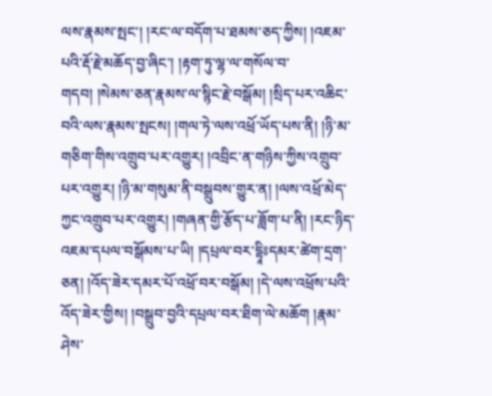ལས་རྣམས་སྤང་། །རང་ལ་བདོག་པ་ཐམས་ཅད་ཀྱིས། །འཇམ་པའི་རྡོ་རྗེ་མཆོད་བྱ་ཞིང་། །རྟག་ཏུ་ལྷ་ལ་གསོལ་བ་གདབ། །སེམས་ཅན་རྣམས་ལ་སྙིང་རྗེ་བསྒོམ། །སྲིད་པར་འཆིང་བའི་ལས་རྣམས་སྤངས། །གལ་ཏེ་ལས་འཕྲོ་ཡོད་པས་ནི། །ཉི་མ་གཅིག་གིས་འགྲུབ་པར་འགྱུར། །འབྲིང་ན་གཉིས་ཀྱིས་འགྲུབ་པར་འགྱུར། །ཉི་མ་གསུམ་ནི་བསྒྲུབས་གྱུར་ན། །ལས་འཕྲོ་མེད་ཀྱང་འགྲུབ་པར་འགྱུར། །གཞན་གྱི་རྩོད་པ་ཟློག་པ་ནི། །རང་ཉིད་འཇམ་དཔལ་བསྒོམས་པ་ཡི། །དཔྲལ་བར་དྷཱིཿདམར་ཚེག་དྲག་ཅན། །འོད་ཟེར་དམར་པོ་འཕྲོ་བར་བསྒོམ། །དེ་ལས་འཕྲོས་པའི་འོད་ཟེར་གྱིས། །བསྒྲུབ་བྱའི་དཔྲལ་བར་ཐིག་ལེ་མཆོག །རྣམ་ཤེས་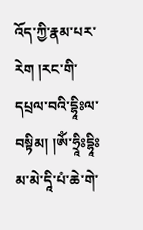འོད་ཀྱི་རྣམ་པར་རེག །རང་གི་དཔྲལ་བའི་དྷཱིཿལ་བསྟིམ། །ཨོཾ་ཧྲཱིཿདྷཱིཿམ་མེ་དཱི་པཾ་ཆེ་གེ་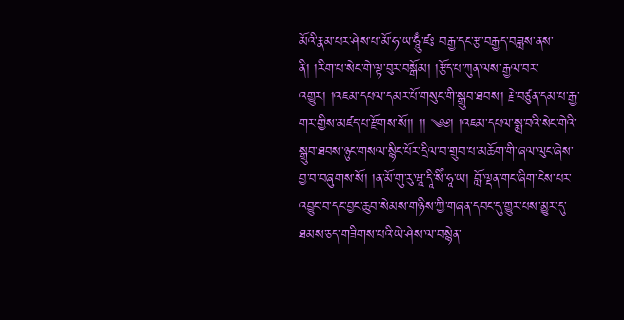མོའི་རྣམ་པར་ཤེས་པ་མོ་ཧ་ཡ་ཧཱུྃ་ཛཿ བརྒྱ་དང་རྩ་བརྒྱད་བཟླས་ནས་ནི། །རིག་པ་སེང་གེ་ལྟ་བུར་བསྒོམ། །རྩོད་པ་ཀུན་ལས་རྒྱལ་བར་འགྱུར། །འཇམ་དཔལ་དམར་པོ་གསུང་གི་སྒྲུབ་ཐབས། རྗེ་བཙུན་དམ་པ་རྒྱ་གར་གྱིས་མཛད་པ་རྫོགས་སོ།། །། ༄༅། །འཇམ་དཔལ་སྨྲ་བའི་སེང་གེའི་སྒྲུབ་ཐབས་ཉུང་གསལ་སྙིང་པོར་དྲིལ་བ་གྲུབ་པ་མཆོག་གི་ཞལ་ལུང་ཞེས་བྱ་བ་བཞུགས་སོ། །ན་མོ་གུ་རུ་ཝཱ་དཱི་སིཾ་ཧཱ་ཡ། བློ་ལྡན་གང་ཞིག་ངེས་པར་འབྱུང་བ་དང་བྱང་ཆུབ་སེམས་གཉིས་ཀྱི་གཞན་དབང་དུ་གྱུར་པས་མྱུར་དུ་ཐམས་ཅད་གཟིགས་པའི་ཡེ་ཤེས་ལ་བསྙེན་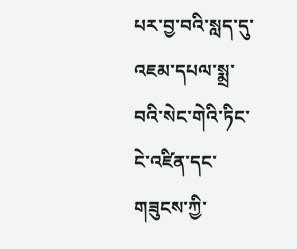པར་བྱ་བའི་སླད་དུ་འཇམ་དཔལ་སྨྲ་བའི་སེང་གེའི་ཏིང་ངེ་འཛིན་དང་གཟུངས་ཀྱི་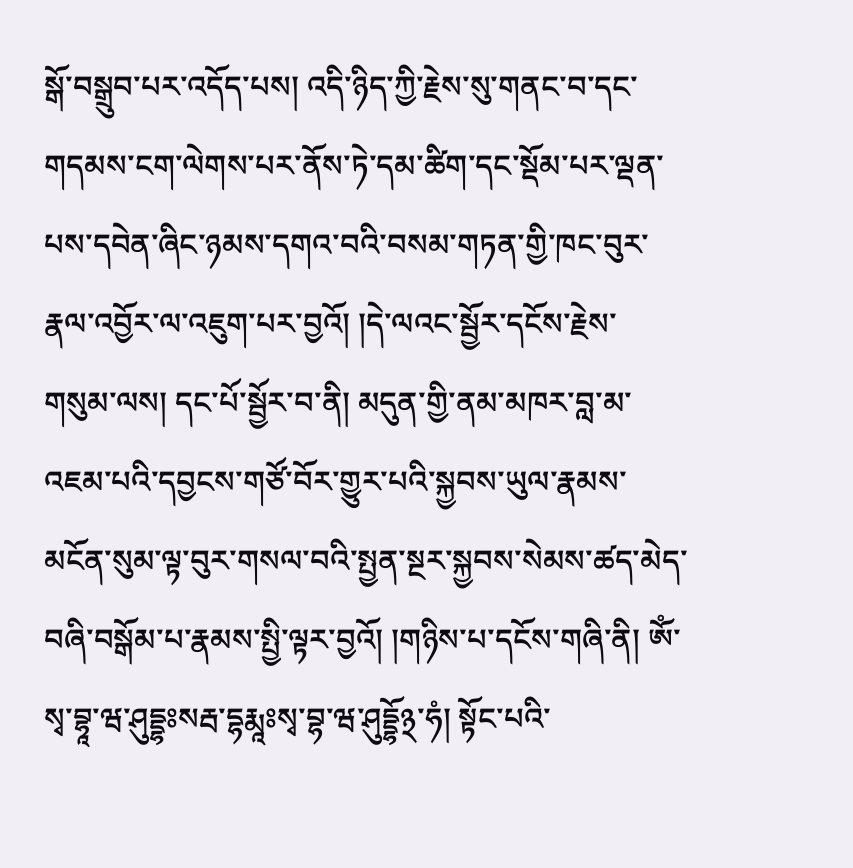སྒོ་བསྒྲུབ་པར་འདོད་པས། འདི་ཉིད་ཀྱི་རྗེས་སུ་གནང་བ་དང་གདམས་ངག་ལེགས་པར་ནོས་ཏེ་དམ་ཚིག་དང་སྡོམ་པར་ལྡན་པས་དབེན་ཞིང་ཉམས་དགའ་བའི་བསམ་གཏན་གྱི་ཁང་བུར་རྣལ་འབྱོར་ལ་འཇུག་པར་བྱའོ། །དེ་ལའང་སྦྱོར་དངོས་རྗེས་གསུམ་ལས། དང་པོ་སྦྱོར་བ་ནི། མདུན་གྱི་ནམ་མཁར་བླ་མ་འཇམ་པའི་དབྱངས་གཙོ་བོར་གྱུར་པའི་སྐྱབས་ཡུལ་རྣམས་མངོན་སུམ་ལྟ་བུར་གསལ་བའི་སྤྱན་སྔར་སྐྱབས་སེམས་ཚད་མེད་བཞི་བསྒོམ་པ་རྣམས་སྤྱི་ལྟར་བྱའོ། །གཉིས་པ་དངོས་གཞི་ནི། ཨོཾ་སྭ་བྷཱ་ཝ་ཤུདྡྷཿསརྦ་དྷརྨཱཿསྭ་བྷ་ཝ་ཤུདྡྷོ྅་ཧཾ། སྟོང་པའི་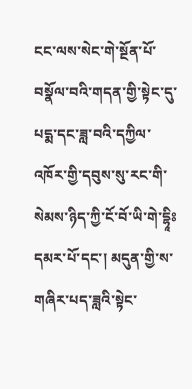ངང་ལས་སེང་གེ་སྔོན་པོ་བསྣོལ་བའི་གདན་གྱི་སྟེང་དུ་པདྨ་དང་ཟླ་བའི་དཀྱིལ་འཁོར་གྱི་དབུས་སུ་རང་གི་སེམས་ཉིད་ཀྱི་ངོ་བོ་ཡི་གེ་དྷཱིཿདམར་པོ་དང་། མདུན་གྱི་ས་གཞིར་པད་ཟླའི་སྟེང་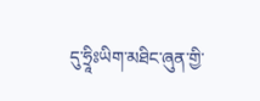དུ་ཧྲཱིཿཡིག་མཐིང་ཞུན་གྱི་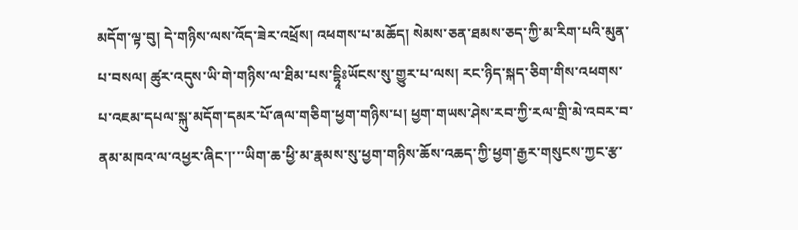མདོག་ལྟ་བུ། དེ་གཉིས་ལས་འོད་ཟེར་འཕྲོས། འཕགས་པ་མཆོད། སེམས་ཅན་ཐམས་ཅད་ཀྱི་མ་རིག་པའི་མུན་པ་བསལ། ཚུར་འདུས་ཡི་གེ་གཉིས་ལ་ཐིམ་པས་དྷཱིཿཡོངས་སུ་གྱུར་པ་ལས། རང་ཉིད་སྐད་ཅིག་གིས་འཕགས་པ་འཇམ་དཔལ་སྐུ་མདོག་དམར་པོ་ཞལ་གཅིག་ཕྱག་གཉིས་པ། ཕྱག་གཡས་ཤེས་རབ་ཀྱི་རལ་གྲི་མེ་འབར་བ་ནམ་མཁའ་ལ་འཕྱར་ཞིང་།་་་ཡིག་ཆ་ཕྱི་མ་རྣམས་སུ་ཕྱག་གཉིས་ཆོས་འཆད་ཀྱི་ཕྱག་རྒྱར་གསུངས་ཀྱང་རྩ་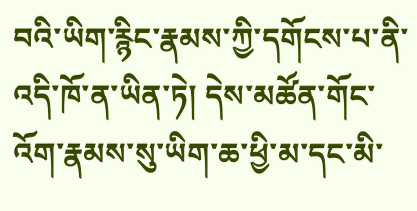བའི་ཡིག་རྙིང་རྣམས་ཀྱི་དགོངས་པ་ནི་འདི་ཁོ་ན་ཡིན་ཏེ། དེས་མཚོན་གོང་འོག་རྣམས་སུ་ཡིག་ཆ་ཕྱི་མ་དང་མི་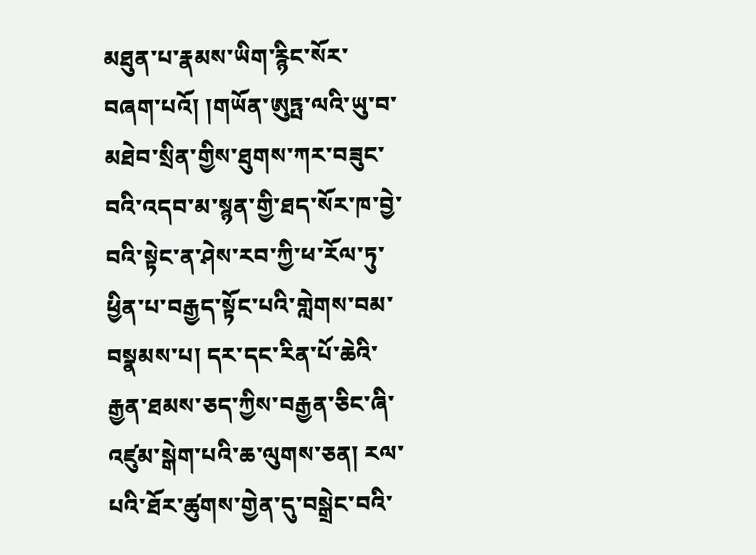མཐུན་པ་རྣམས་ཡིག་རྙིང་སོར་བཞག་པའོ། །གཡོན་ཨུཏྤ་ལའི་ཡུ་བ་མཐེབ་སྲིན་གྱིས་ཐུགས་ཀར་བཟུང་བའི་འདབ་མ་སྙན་གྱི་ཐད་སོར་ཁ་བྱེ་བའི་སྟེང་ན་ཤེས་རབ་ཀྱི་ཕ་རོལ་ཏུ་ཕྱིན་པ་བརྒྱད་སྟོང་པའི་གླེགས་བམ་བསྣམས་པ། དར་དང་རིན་པོ་ཆེའི་རྒྱན་ཐམས་ཅད་ཀྱིས་བརྒྱན་ཅིང་ཞི་འཛུམ་སྒེག་པའི་ཆ་ལུགས་ཅན། རལ་པའི་ཐོར་ཚུགས་གྱེན་དུ་བསྒྲེང་བའི་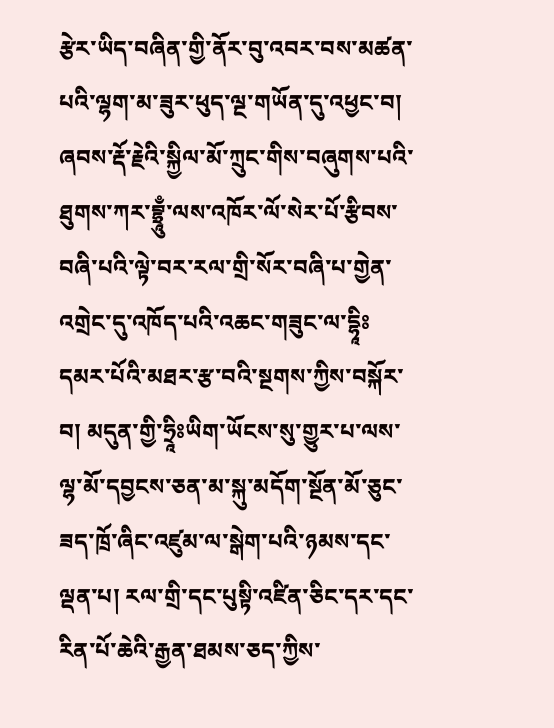རྩེར་ཡིད་བཞིན་གྱི་ནོར་བུ་འབར་བས་མཚན་པའི་ལྷག་མ་ཟུར་ཕུད་ལྔ་གཡོན་དུ་འཕྱང་བ། ཞབས་རྡོ་རྗེའི་སྐྱིལ་མོ་ཀྲུང་གིས་བཞུགས་པའི་ཐུགས་ཀར་བྷྲཱུྃ་ལས་འཁོར་ལོ་སེར་པོ་རྩིབས་བཞི་པའི་ལྟེ་བར་རལ་གྲི་སོར་བཞི་པ་གྱེན་འགྲེང་དུ་འཁོད་པའི་འཆང་གཟུང་ལ་དྷཱིཿདམར་པོའི་མཐར་རྩ་བའི་སྔགས་ཀྱིས་བསྐོར་བ། མདུན་གྱི་ཧྲཱིཿཡིག་ཡོངས་སུ་གྱུར་པ་ལས་ལྷ་མོ་དབྱངས་ཅན་མ་སྐུ་མདོག་སྔོན་མོ་ཅུང་ཟད་ཁྲོ་ཞིང་འཛུམ་ལ་སྒེག་པའི་ཉམས་དང་ལྡན་པ། རལ་གྲི་དང་པུསྟི་འཛིན་ཅིང་དར་དང་རིན་པོ་ཆེའི་རྒྱན་ཐམས་ཅད་ཀྱིས་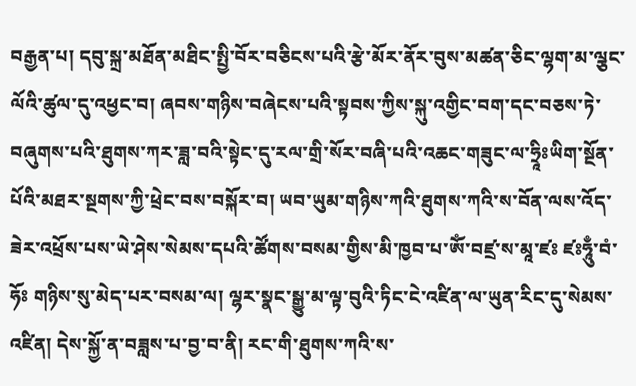བརྒྱན་པ། དབུ་སྐྲ་མཐོན་མཐིང་སྤྱི་བོར་བཅིངས་པའི་རྩེ་མོར་ནོར་བུས་མཚན་ཅིང་ལྷག་མ་ལྕང་ལོའི་ཚུལ་དུ་འཕྱང་བ། ཞབས་གཉིས་བཞེངས་པའི་སྟབས་ཀྱིས་སྐུ་འགྱིང་བག་དང་བཅས་ཏེ་བཞུགས་པའི་ཐུགས་ཀར་ཟླ་བའི་སྟེང་དུ་རལ་གྲི་སོར་བཞི་པའི་འཆང་གཟུང་ལ་ཧྲཱིཿཡིག་སྔོན་པོའི་མཐར་སྔགས་ཀྱི་ཕྲེང་བས་བསྐོར་བ། ཡབ་ཡུམ་གཉིས་ཀའི་ཐུགས་ཀའི་ས་བོན་ལས་འོད་ཟེར་འཕྲོས་པས་ཡེ་ཤེས་སེམས་དཔའི་ཚོགས་བསམ་གྱིས་མི་ཁྱབ་པ་ཨོཾ་བཛྲ་ས་མཱ་ཛཿ ཛཿཧཱུྃ་བཾ་ཧོཿ གཉིས་སུ་མེད་པར་བསམ་ལ། ལྷར་སྣང་སྒྱུ་མ་ལྟ་བུའི་ཏིང་ངེ་འཛིན་ལ་ཡུན་རིང་དུ་སེམས་འཛིན། དེས་སྐྱོ་ན་བཟླས་པ་བྱ་བ་ནི། རང་གི་ཐུགས་ཀའི་ས་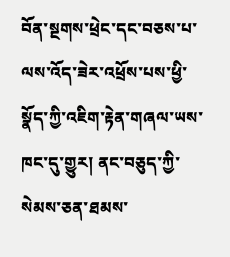བོན་སྔགས་ཕྲེང་དང་བཅས་པ་ལས་འོད་ཟེར་འཕྲོས་པས་ཕྱི་སྣོད་ཀྱི་འཇིག་རྟེན་གཞལ་ཡས་ཁང་དུ་གྱུར། ནང་བཅུད་ཀྱི་སེམས་ཅན་ཐམས་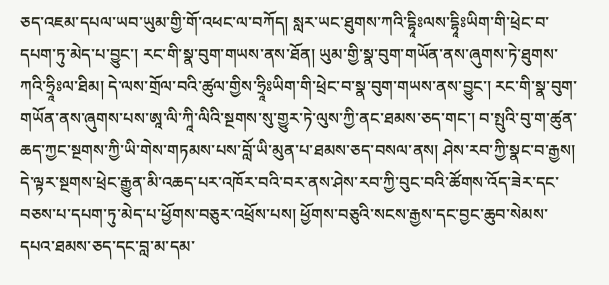ཅད་འཇམ་དཔལ་ཡབ་ཡུམ་གྱི་གོ་འཕང་ལ་བཀོད། སླར་ཡང་ཐུགས་ཀའི་དྷཱིཿལས་དྷཱིཿཡིག་གི་ཕྲེང་བ་དཔག་ཏུ་མེད་པ་བྱུང་། རང་གི་སྣ་བུག་གཡས་ནས་ཐོན། ཡུམ་གྱི་སྣ་བུག་གཡོན་ནས་ཞུགས་ཏེ་ཐུགས་ཀའི་ཧྲཱིཿལ་ཐིམ། དེ་ལས་གྲོལ་བའི་ཚུལ་གྱིས་ཧྲཱིཿཡིག་གི་ཕྲེང་བ་སྣ་བུག་གཡས་ནས་བྱུང་། རང་གི་སྣ་བུག་གཡོན་ནས་ཞུགས་པས་ཨཱ་ལི་ཀཱི་ལིའི་སྔགས་སུ་གྱུར་ཏེ་ལུས་ཀྱི་ནང་ཐམས་ཅད་གང་། བ་སྤུའི་བུ་ག་ཚུན་ཆད་ཀྱང་སྔགས་ཀྱི་ཡི་གེས་གཏམས་པས་བློ་ཡི་མུན་པ་ཐམས་ཅད་བསལ་ནས། ཤེས་རབ་ཀྱི་སྣང་བ་རྒྱས། དེ་ལྟར་སྔགས་ཕྲེང་རྒྱུན་མི་འཆད་པར་འཁོར་བའི་བར་ནས་ཤེས་རབ་ཀྱི་བུང་བའི་ཚོགས་འོད་ཟེར་དང་བཅས་པ་དཔག་ཏུ་མེད་པ་ཕྱོགས་བཅུར་འཕྲོས་པས། ཕྱོགས་བཅུའི་སངས་རྒྱས་དང་བྱང་ཆུབ་སེམས་དཔའ་ཐམས་ཅད་དང་བླ་མ་དམ་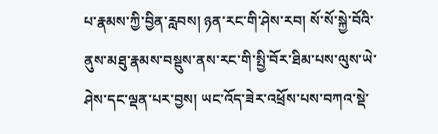པ་རྣམས་ཀྱི་བྱིན་རླབས། ཉན་རང་གི་ཤེས་རབ། སོ་སོ་སྐྱེ་བོའི་ནུས་མཐུ་རྣམས་བསྡུས་ནས་རང་གི་སྤྱི་བོར་ཐིམ་པས་ལུས་ཡེ་ཤེས་དང་ལྡན་པར་བྱས། ཡང་འོད་ཟེར་འཕྲོས་པས་བཀའ་སྡེ་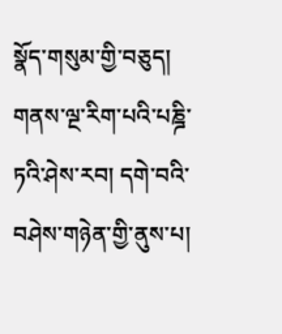སྣོད་གསུམ་གྱི་བཅུད། གནས་ལྔ་རིག་པའི་པཎྜི་ཏའི་ཤེས་རབ། དགེ་བའི་བཤེས་གཉེན་གྱི་ནུས་པ།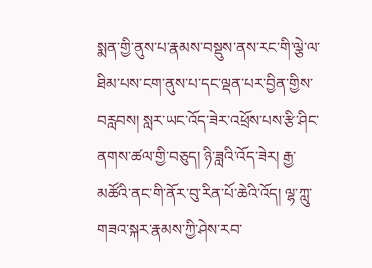སྨན་གྱི་ནུས་པ་རྣམས་བསྡུས་ནས་རང་གི་ལྕེ་ལ་ཐིམ་པས་ངག་ནུས་པ་དང་ལྡན་པར་བྱིན་གྱིས་བརླབས། སླར་ཡང་འོད་ཟེར་འཕྲོས་པས་རྩི་ཤིང་ནགས་ཚལ་གྱི་བཅུད། ཉི་ཟླའི་འོད་ཟེར། རྒྱ་མཚོའི་ནང་གི་ནོར་བུ་རིན་པོ་ཆེའི་འོད། ལྷ་ཀླུ་གཟའ་སྐར་རྣམས་ཀྱི་ཤེས་རབ་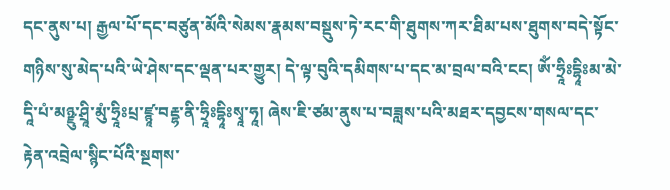དང་ནུས་པ། རྒྱལ་པོ་དང་བཙུན་མོའི་སེམས་རྣམས་བསྡུས་ཏེ་རང་གི་ཐུགས་ཀར་ཐིམ་པས་ཐུགས་བདེ་སྟོང་གཉིས་སུ་མེད་པའི་ཡེ་ཤེས་དང་ལྡན་པར་གྱུར། དེ་ལྟ་བུའི་དམིགས་པ་དང་མ་བྲལ་བའི་ངང། ཨོཾ་ཧྲཱིཿདྷཱིཿམ་མེ་དཱི་པཾ་མཉྫུ་ཤྲཱི་མུཾ་ཧྲཱིཿཔྲ་ཛྙཱ་བརྡྷ་ནི་ཧྲཱིཿདྷཱིཿསྭཱ་ཧཱ། ཞེས་ཇི་ཙམ་ནུས་པ་བཟླས་པའི་མཐར་དབྱངས་གསལ་དང་རྟེན་འབྲེལ་སྙིང་པོའི་སྔགས་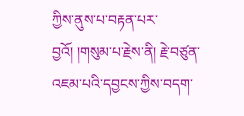ཀྱིས་ནུས་པ་བརྟན་པར་བྱའོ། །གསུམ་པ་རྗེས་ནི། རྗེ་བཙུན་འཇམ་པའི་དབྱངས་ཀྱིས་བདག་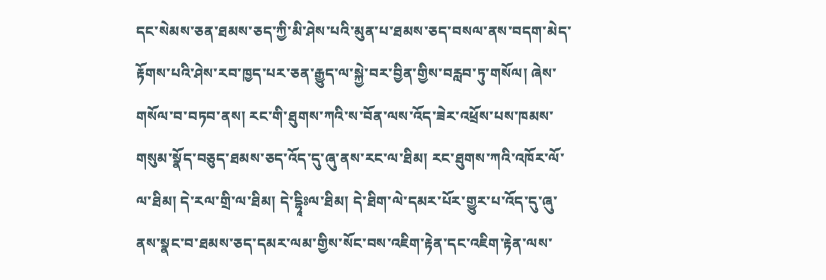དང་སེམས་ཅན་ཐམས་ཅད་ཀྱི་མི་ཤེས་པའི་མུན་པ་ཐམས་ཅད་བསལ་ནས་བདག་མེད་རྟོགས་པའི་ཤེས་རབ་ཁྱད་པར་ཅན་རྒྱུད་ལ་སྐྱེ་བར་བྱིན་གྱིས་བརླབ་ཏུ་གསོལ། ཞེས་གསོལ་བ་བཏབ་ནས། རང་གི་ཐུགས་ཀའི་ས་བོན་ལས་འོད་ཟེར་འཕྲོས་པས་ཁམས་གསུམ་སྣོད་བཅུད་ཐམས་ཅད་འོད་དུ་ཞུ་ནས་རང་ལ་ཐིམ། རང་ཐུགས་ཀའི་འཁོར་ལོ་ལ་ཐིམ། དེ་རལ་གྲི་ལ་ཐིམ། དེ་དྷཱིཿལ་ཐིམ། དེ་ཐིག་ལེ་དམར་པོར་གྱུར་པ་འོད་དུ་ཞུ་ནས་སྣང་བ་ཐམས་ཅད་དམར་ལམ་གྱིས་སོང་བས་འཇིག་རྟེན་དང་འཇིག་རྟེན་ལས་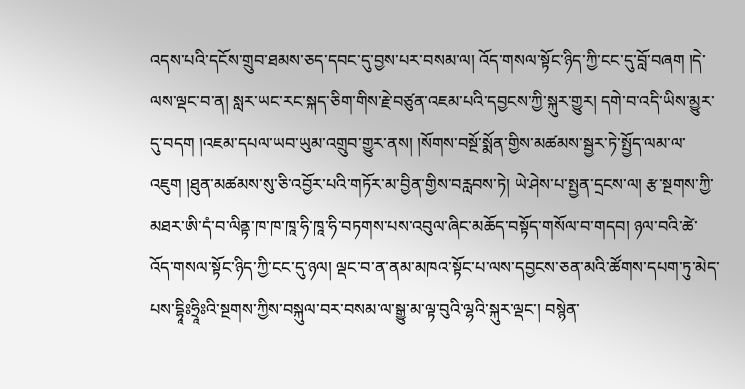འདས་པའི་དངོས་གྲུབ་ཐམས་ཅད་དབང་དུ་བྱས་པར་བསམ་ལ། འོད་གསལ་སྟོང་ཉིད་ཀྱི་ངང་དུ་བློ་བཞག །དེ་ལས་ལྡང་བ་ན། སླར་ཡང་རང་སྐད་ཅིག་གིས་རྗེ་བཙུན་འཇམ་པའི་དབྱངས་ཀྱི་སྐུར་གྱུར། དགེ་བ་འདི་ཡིས་མྱུར་དུ་བདག །འཇམ་དཔལ་ཡབ་ཡུམ་འགྲུབ་གྱུར་ནས། །སོགས་བསྔོ་སྨོན་གྱིས་མཚམས་སྦྱར་ཏེ་སྤྱོད་ལམ་ལ་འཇུག །ཐུན་མཚམས་སུ་ཅི་འབྱོར་པའི་གཏོར་མ་བྱིན་གྱིས་བརླབས་ཏེ། ཡེ་ཤེས་པ་སྤྱན་དྲངས་ལ། རྩ་སྔགས་ཀྱི་མཐར་ཨི་དཾ་བ་ལིནྟ་ཁ་ཁ་ཁཱ་ཧི་ཁཱ་ཧི་བཏགས་པས་འབུལ་ཞིང་མཆོད་བསྟོད་གསོལ་བ་གདབ། ཉལ་བའི་ཚེ་འོད་གསལ་སྟོང་ཉིད་ཀྱི་ངང་དུ་ཉལ། ལྡང་བ་ན་ནམ་མཁའ་སྟོང་པ་ལས་དབྱངས་ཅན་མའི་ཚོགས་དཔག་ཏུ་མེད་པས་དྷཱིཿཧྲཱིཿའི་སྔགས་ཀྱིས་བསྐུལ་བར་བསམ་ལ་སྒྱུ་མ་ལྟ་བུའི་ལྷའི་སྐུར་ལྡང་། བསྙེན་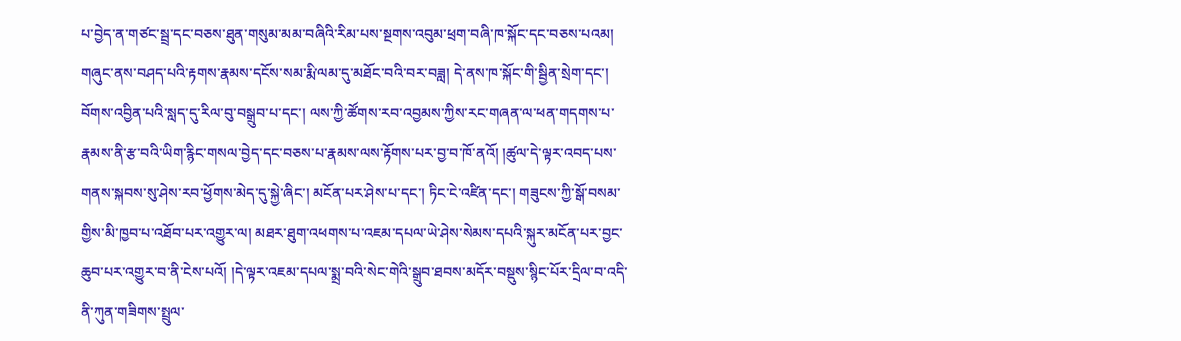པ་བྱེད་ན་གཙང་སྦྲ་དང་བཅས་ཐུན་གསུམ་མམ་བཞིའི་རིམ་པས་སྔགས་འབུམ་ཕྲག་བཞི་ཁ་སྐོང་དང་བཅས་པའམ། གཞུང་ནས་བཤད་པའི་རྟགས་རྣམས་དངོས་སམ་རྨི་ལམ་དུ་མཐོང་བའི་བར་བཟླ། དེ་ནས་ཁ་སྐོང་གི་སྦྱིན་སྲེག་དང་། བོགས་འབྱིན་པའི་སླད་དུ་རིལ་བུ་བསྒྲུབ་པ་དང་། ལས་ཀྱི་ཚོགས་རབ་འབྱམས་ཀྱིས་རང་གཞན་ལ་ཕན་གདགས་པ་རྣམས་ནི་རྩ་བའི་ཡིག་རྙིང་གསལ་བྱེད་དང་བཅས་པ་རྣམས་ལས་རྟོགས་པར་བྱ་བ་ཁོ་ནའོ། །ཚུལ་དེ་ལྟར་འབད་པས་གནས་སྐབས་སུ་ཤེས་རབ་ཕྱོགས་མེད་དུ་སྐྱེ་ཞིང་། མངོན་པར་ཤེས་པ་དང་། ཏིང་ངེ་འཛིན་དང་། གཟུངས་ཀྱི་སྒོ་བསམ་གྱིས་མི་ཁྱབ་པ་འཐོབ་པར་འགྱུར་ལ། མཐར་ཐུག་འཕགས་པ་འཇམ་དཔལ་ཡེ་ཤེས་སེམས་དཔའི་སྐུར་མངོན་པར་བྱང་ཆུབ་པར་འགྱུར་བ་ནི་ངེས་པའོ། །དེ་ལྟར་འཇམ་དཔལ་སྨྲ་བའི་སེང་གེའི་སྒྲུབ་ཐབས་མདོར་བསྡུས་སྙིང་པོར་དྲིལ་བ་འདི་ནི་ཀུན་གཟིགས་སྤྲུལ་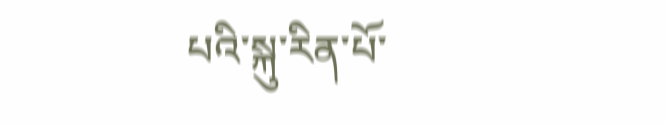པའི་སྐུ་རིན་པོ་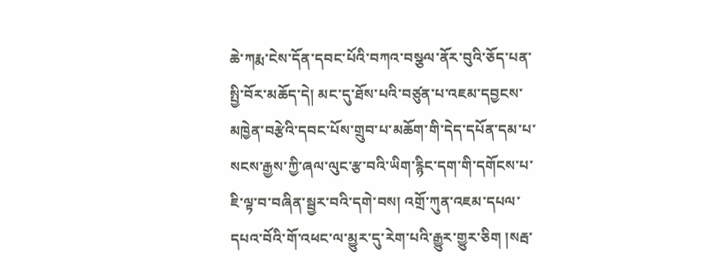ཆེ་ཀརྨ་ངེས་དོན་དབང་པོའི་བཀའ་བསྩལ་ནོར་བུའི་ཅོད་པན་སྤྱི་བོར་མཆོད་དེ། མང་དུ་ཐོས་པའི་བཙུན་པ་འཇམ་དབྱངས་མཁྱེན་བརྩེའི་དབང་པོས་གྲུབ་པ་མཆོག་གི་དེད་དཔོན་དམ་པ་སངས་རྒྱས་ཀྱི་ཞལ་ལུང་རྩ་བའི་ཡིག་རྙིང་དག་གི་དགོངས་པ་ཇི་ལྟ་བ་བཞིན་སྦྱར་བའི་དགེ་བས། འགྲོ་ཀུན་འཇམ་དཔལ་དཔའ་བོའི་གོ་འཕང་ལ་མྱུར་དུ་རེག་པའི་རྒྱུར་གྱུར་ཅིག །སརྦ་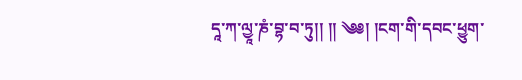དཱ་ཀ་ལྱཱ་ཎཾ་བྷ་བ་ཏུ།། །། ༄༅། །ངག་གི་དབང་ཕྱུག་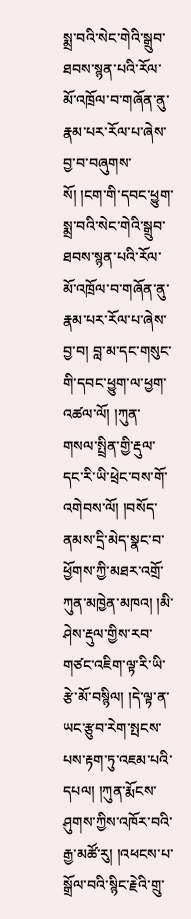སྨྲ་བའི་སེང་གེའི་སྒྲུབ་ཐབས་སྙན་པའི་རོལ་མོ་འཁྲོལ་བ་གཞོན་ནུ་རྣམ་པར་རོལ་པ་ཞེས་བྱ་བ་བཞུགས་སོ། །ངག་གི་དབང་ཕྱུག་སྨྲ་བའི་སེང་གེའི་སྒྲུབ་ཐབས་སྙན་པའི་རོལ་མོ་འཁྲོལ་བ་གཞོན་ནུ་རྣམ་པར་རོལ་པ་ཞེས་བྱ་བ། བླ་མ་དང་གསུང་གི་དབང་ཕྱུག་ལ་ཕྱག་འཚལ་ལོ། །ཀུན་གསལ་སྤྲིན་གྱི་རྡུལ་དང་རི་ཡི་ཕྲེང་བས་གོ་འགེབས་ལོ། །བསོད་ནམས་དྲི་མེད་སྣང་བ་ཕྱོགས་ཀྱི་མཐར་འགྲོ་ཀུན་མཁྱེན་མཁའ། །མི་ཤེས་རྡུལ་གྱིས་རབ་གཙང་འཇིག་ལྟ་རི་ཡི་རྩེ་མོ་བསྙིལ། །དེ་ལྟ་ན་ཡང་རྩུབ་རེག་སྤངས་པས་རྟག་ཏུ་འཇམ་པའི་དཔལ། །ཀུན་རྨོངས་ཤུགས་ཀྱིས་འཁོར་བའི་རྒྱ་མཚོ་རུ། །འཕངས་པ་སྒྲོལ་བའི་སྙིང་རྗེའི་གྲུ་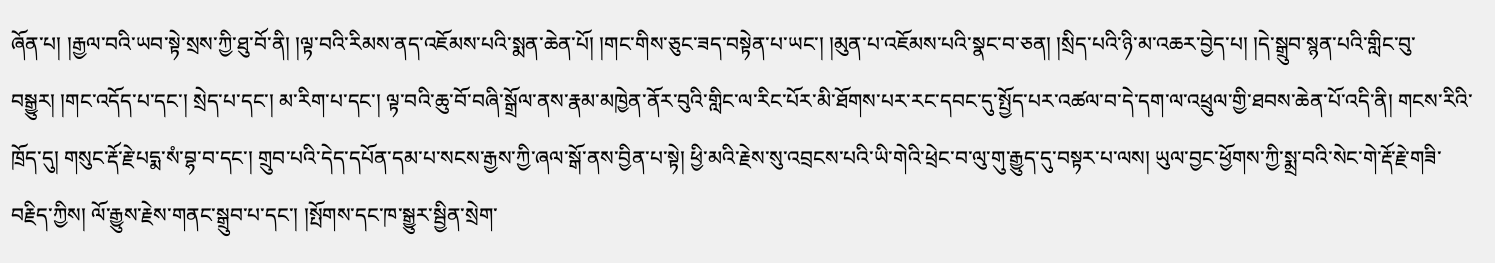ཞོན་པ། །རྒྱལ་བའི་ཡབ་སྟེ་སྲས་ཀྱི་ཐུ་བོ་ནི། །ལྟ་བའི་རིམས་ནད་འཇོམས་པའི་སྨན་ཆེན་པོ། །གང་གིས་ཅུང་ཟད་བསྟེན་པ་ཡང་། །མུན་པ་འཇོམས་པའི་སྣང་བ་ཅན། །སྲིད་པའི་ཉི་མ་འཆར་བྱེད་པ། །དེ་སྒྲུབ་སྙན་པའི་གླིང་བུ་བསྒྱུར། །གང་འདོད་པ་དང་། སྲེད་པ་དང་། མ་རིག་པ་དང་། ལྟ་བའི་ཆུ་བོ་བཞི་སྒྲོལ་ནས་རྣམ་མཁྱེན་ནོར་བུའི་གླིང་ལ་རིང་པོར་མི་ཐོགས་པར་རང་དབང་དུ་སྤྱོད་པར་འཚལ་བ་དེ་དག་ལ་འཕྲུལ་གྱི་ཐབས་ཆེན་པོ་འདི་ནི། གངས་རིའི་ཁྲོད་དུ། གསུང་རྡོ་རྗེ་པདྨ་སཾ་བྷ་བ་དང་། གྲུབ་པའི་དེད་དཔོན་དམ་པ་སངས་རྒྱས་ཀྱི་ཞལ་སྒོ་ནས་བྱིན་པ་སྟེ། ཕྱི་མའི་རྗེས་སུ་འབྲངས་པའི་ཡི་གེའི་ཕྲེང་བ་ལུ་གུ་རྒྱུད་དུ་བསྟར་པ་ལས། ཡུལ་བྱང་ཕྱོགས་ཀྱི་སྨྲ་བའི་སེང་གེ་རྡོ་རྗེ་གཟི་བརྗིད་ཀྱིས། ལོ་རྒྱུས་རྗེས་གནང་སྒྲུབ་པ་དང་། །སྤོགས་དང་ཁ་སྒྱུར་སྦྱིན་སྲེག་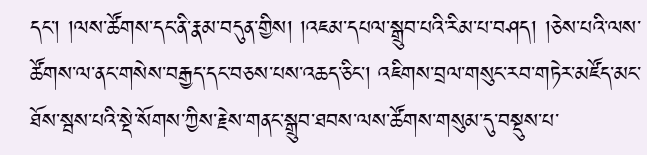དང་། །ལས་ཚོགས་དང་ནི་རྣམ་བདུན་གྱིས། །འཇམ་དཔལ་སྒྲུབ་པའི་རིམ་པ་བཤད། །ཅེས་པའི་ལས་ཚོགས་ལ་ནང་གསེས་བརྒྱད་དང་བཅས་པས་འཆད་ཅིང་། འཇིགས་བྲལ་གསུང་རབ་གཏེར་མཛོད་མང་ཐོས་སྦས་པའི་སྡེ་སོགས་ཀྱིས་རྗེས་གནང་སྒྲུབ་ཐབས་ལས་ཚོགས་གསུམ་དུ་བསྡུས་པ་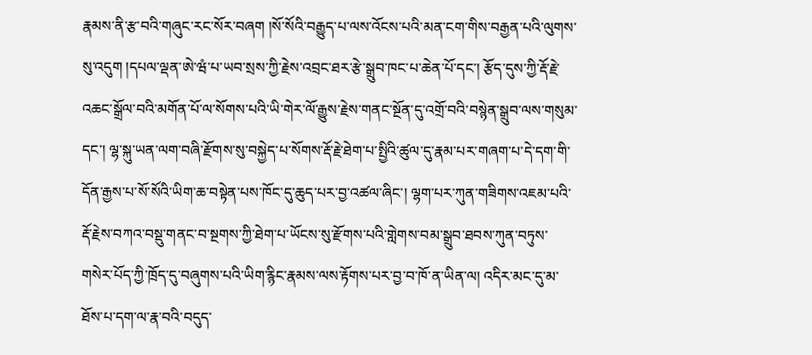རྣམས་ནི་རྩ་བའི་གཞུང་རང་སོར་བཞག །སོ་སོའི་བརྒྱུད་པ་ལས་འོངས་པའི་མན་ངག་གིས་བརྒྱན་པའི་ལུགས་སུ་འདུག །དཔལ་ལྡན་ཨེ་ཝཾ་པ་ཡབ་སྲས་ཀྱི་རྗེས་འབྲང་ཐར་རྩེ་སྒྲུབ་ཁང་པ་ཆེན་པོ་དང་། རྩོད་དུས་ཀྱི་རྡོ་རྗེ་འཆང་སྒྲོལ་བའི་མགོན་པོ་ལ་སོགས་པའི་ཡི་གེར་ལོ་རྒྱུས་རྗེས་གནང་སྔོན་དུ་འགྲོ་བའི་བསྙེན་སྒྲུབ་ལས་གསུམ་དང་། ལྷ་སྐུ་ཡན་ལག་བཞི་རྫོགས་སུ་བསྐྱེད་པ་སོགས་རྡོ་རྗེ་ཐེག་པ་སྤྱིའི་ཚུལ་དུ་རྣམ་པར་གཞག་པ་དེ་དག་གི་དོན་རྒྱས་པ་སོ་སོའི་ཡིག་ཆ་བསྟེན་པས་ཁོང་དུ་ཆུད་པར་བྱ་འཚལ་ཞིང་། ལྷག་པར་ཀུན་གཟིགས་འཇམ་པའི་རྡོ་རྗེས་བཀའ་བསྡུ་གནང་བ་སྔགས་ཀྱི་ཐེག་པ་ཡོངས་སུ་རྫོགས་པའི་གླེགས་བམ་སྒྲུབ་ཐབས་ཀུན་བཏུས་གསེར་པོད་ཀྱི་ཁྲོད་དུ་བཞུགས་པའི་ཡིག་རྙིང་རྣམས་ལས་རྟོགས་པར་བྱ་བ་ཁོ་ན་ཡིན་ལ། འདིར་མང་དུ་མ་ཐོས་པ་དག་ལ་རྣ་བའི་བདུད་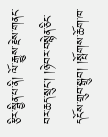རྩིར་སྦྱིན་པ་ནི། ལོ་རྒྱུས་རྗེས་གནང་བར་ཆད་སྲུང་། །ཉེ་བར་བསྙེན་ཅིང་དངོས་གྲུབ་སྒྲུབ། །སྤོགས་ཆོག་ཁ་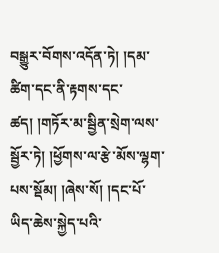བསྒྱུར་བོགས་འདོན་ཏེ། །དམ་ཚིག་དང་ནི་རྟགས་དང་ཚད། །གཏོར་མ་སྦྱིན་སྲེག་ལས་སྦྱོར་ཏེ། །ཕྱོགས་ལ་རྩེ་མོས་ལྷག་པས་སྡོམ། །ཞེས་སོ། །དང་པོ་ཡིད་ཆེས་སྐྱེད་པའི་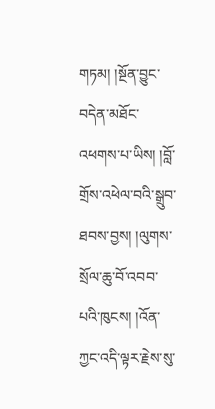གཏམ། །སྔོན་བྱུང་བདེན་མཐོང་འཕགས་པ་ཡིས། །བློ་གྲོས་འཕེལ་བའི་སྒྲུབ་ཐབས་བྱས། །ལུགས་སྲོལ་ཆུ་བོ་འབབ་པའི་ཁུངས། །འོན་ཀྱང་འདི་ལྟར་རྗེས་སུ་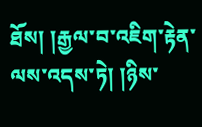ཐོས། །རྒྱལ་བ་འཇིག་རྟེན་ལས་འདས་ཏེ། །ཉིས་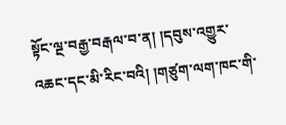སྟོང་ལྔ་བརྒྱ་བརྒལ་བ་ན། །དབུས་འགྱུར་འཆང་དང་མི་རིང་བའི། །གཙུག་ལག་ཁང་གི་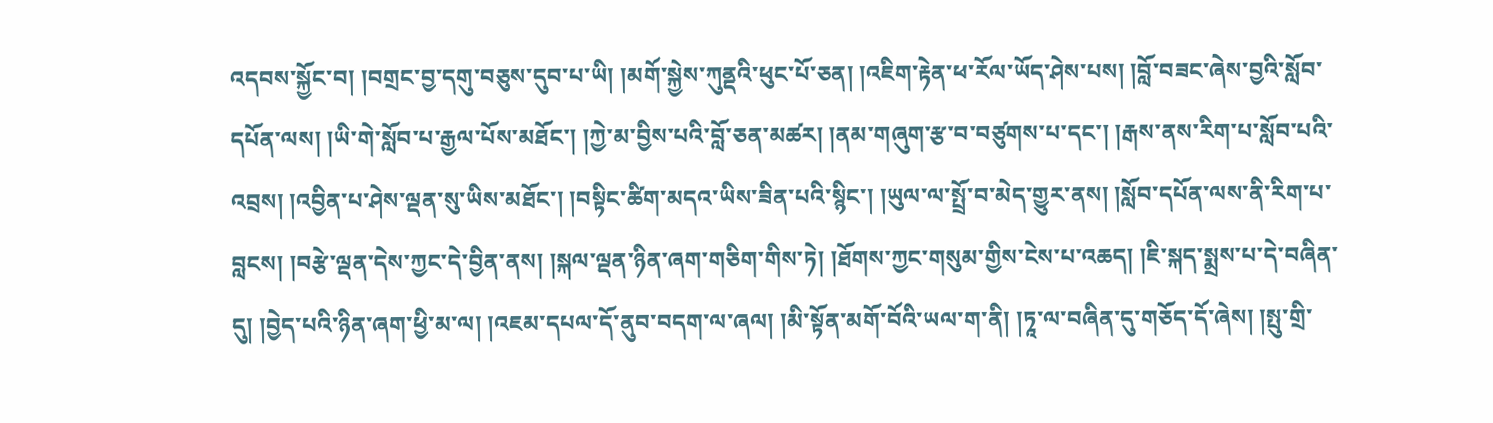འདབས་སྐྱོང་བ། །བགྲང་བྱ་དགུ་བཅུས་དུབ་པ་ཡི། །མགོ་སྐྱེས་ཀུནྡའི་ཕུང་པོ་ཅན། །འཇིག་རྟེན་ཕ་རོལ་ཡོད་ཤེས་པས། །བློ་བཟང་ཞེས་བྱའི་སློབ་དཔོན་ལས། །ཡི་གེ་སློབ་པ་རྒྱལ་པོས་མཐོང་། །ཀྱེ་མ་བྱིས་པའི་བློ་ཅན་མཚར། །ནམ་གཞུག་རྩ་བ་བཙུགས་པ་དང་། །རྒས་ནས་རིག་པ་སློབ་པའི་འབྲས། །འབྱིན་པ་ཤེས་ལྡན་སུ་ཡིས་མཐོང་། །བསྟིང་ཚིག་མདའ་ཡིས་ཟིན་པའི་སྙིང་། །ཡུལ་ལ་སྤྲོ་བ་མེད་གྱུར་ནས། །སློབ་དཔོན་ལས་ནི་རིག་པ་བླངས། །བརྩེ་ལྡན་དེས་ཀྱང་དེ་བྱིན་ནས། །སྐལ་ལྡན་ཉིན་ཞག་གཅིག་གིས་ཏེ། །ཐོགས་ཀྱང་གསུམ་གྱིས་ངེས་པ་འཆད། །ཇི་སྐད་སྨྲས་པ་དེ་བཞིན་དུ། །བྱེད་པའི་ཉིན་ཞག་ཕྱི་མ་ལ། །འཇམ་དཔལ་དོ་ནུབ་བདག་ལ་ཞལ། །མི་སྟོན་མགོ་བོའི་ཡལ་ག་ནི། །ཏཱ་ལ་བཞིན་དུ་གཅོད་དོ་ཞེས། །སྤུ་གྲི་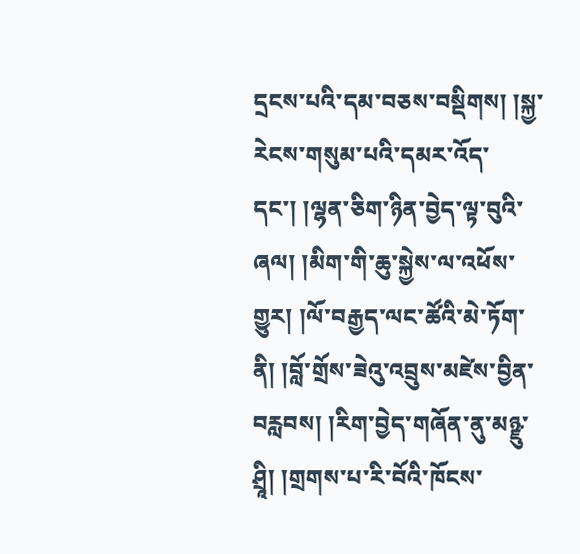དྲངས་པའི་དམ་བཅས་བསྡིགས། །སྐྱ་རེངས་གསུམ་པའི་དམར་འོད་དང་། །ལྷན་ཅིག་ཉིན་བྱེད་ལྟ་བུའི་ཞལ། །མིག་གི་ཆུ་སྐྱེས་ལ་འཕོས་གྱུར། །ལོ་བརྒྱད་ལང་ཚོའི་མེ་ཏོག་ནི། །བློ་གྲོས་ཟེའུ་འབྲུས་མཛེས་བྱིན་བརླབས། །རིག་བྱེད་གཞོན་ནུ་མཉྫུ་ཤྲཱི། །གྲགས་པ་རི་བོའི་ཁོངས་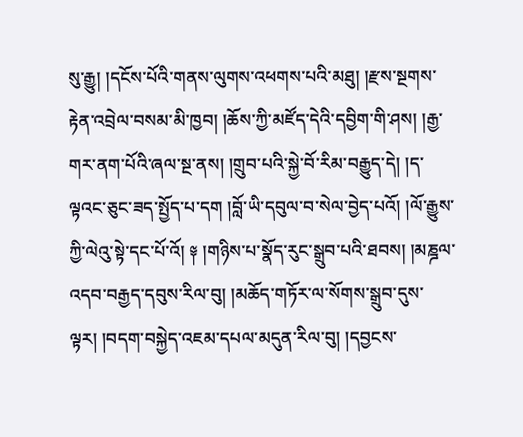སུ་རྒྱུ། །དངོས་པོའི་གནས་ལུགས་འཕགས་པའི་མཐུ། །རྫས་སྔགས་རྟེན་འབྲེལ་བསམ་མི་ཁྱབ། །ཆོས་ཀྱི་མཛོད་དེའི་དབྱིག་གི་ཤས། །རྒྱ་གར་ནག་པོའི་ཞལ་སྔ་ནས། །གྲུབ་པའི་སྐྱེ་བོ་རིམ་བརྒྱུད་དེ། །ད་ལྟའང་ཅུང་ཟད་སྤྱོད་པ་དག །བློ་ཡི་དབུལ་བ་སེལ་བྱེད་པའོ། །ལོ་རྒྱུས་ཀྱི་ལེའུ་སྟེ་དང་པོ་འོ། ༈ །གཉིས་པ་སྣོད་རུང་སྒྲུབ་པའི་ཐབས། །མཎྜལ་འདབ་བརྒྱད་དབུས་རིལ་བུ། །མཆོད་གཏོར་ལ་སོགས་སྒྲུབ་དུས་ལྟར། །བདག་བསྐྱེད་འཇམ་དཔལ་མདུན་རིལ་བུ། །དབྱངས་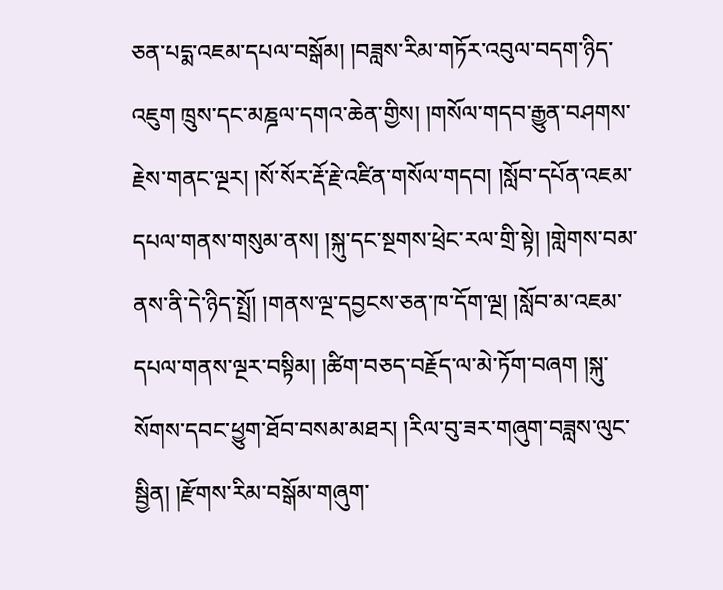ཅན་པདྨ་འཇམ་དཔལ་བསྒོམ། །བཟླས་རིམ་གཏོར་འབུལ་བདག་ཉིད་འཇུག ཁྲུས་དང་མཎྜལ་དགའ་ཆེན་གྱིས། །གསོལ་གདབ་རྒྱུན་བཤགས་རྗེས་གནང་ལྔར། །སོ་སོར་རྡོ་རྗེ་འཛིན་གསོལ་གདབ། །སློབ་དཔོན་འཇམ་དཔལ་གནས་གསུམ་ནས། །སྐུ་དང་སྔགས་ཕྲེང་རལ་གྲི་སྟེ། །གླེགས་བམ་ནས་ནི་དེ་ཉིད་སྤྲོ། །གནས་ལྔ་དབྱངས་ཅན་ཁ་དོག་ལྔ། །སློབ་མ་འཇམ་དཔལ་གནས་ལྔར་བསྟིམ། །ཚིག་བཅད་བརྗོད་ལ་མེ་ཏོག་བཞག །སྐུ་སོགས་དབང་ཕྱུག་ཐོབ་བསམ་མཐར། །རིལ་བུ་ཟར་གཞུག་བཟླས་ལུང་སྦྱིན། །རྫོགས་རིམ་བསྒོམ་གཞུག་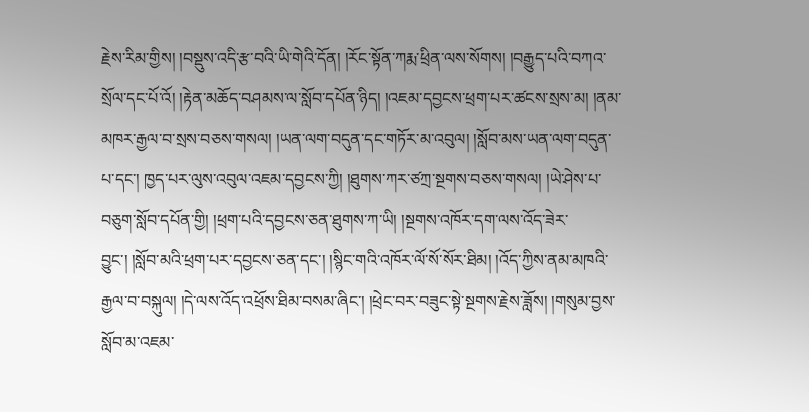རྗེས་རིམ་གྱིས། །བསྡུས་འདི་རྩ་བའི་ཡི་གེའི་དོན། །རོང་སྟོན་ཀརྨ་ཕྲིན་ལས་སོགས། །བརྒྱུད་པའི་བཀའ་སྲོལ་དང་པོ་འོ། །རྟེན་མཆོད་བཤམས་ལ་སློབ་དཔོན་ཉིད། །འཇམ་དབྱངས་ཕྲག་པར་ཚངས་སྲས་མ། །ནམ་མཁར་རྒྱལ་བ་སྲས་བཅས་གསལ། །ཡན་ལག་བདུན་དང་གཏོར་མ་འབུལ། །སློབ་མས་ཡན་ལག་བདུན་པ་དང་། ཁྱད་པར་ལུས་འབུལ་འཇམ་དབྱངས་ཀྱི། །ཐུགས་ཀར་ཙཀྲ་སྔགས་བཅས་གསལ། །ཡེ་ཤེས་པ་བཅུག་སློབ་དཔོན་གྱི། །ཕྲག་པའི་དབྱངས་ཅན་ཐུགས་ཀ་ཡི། །སྔགས་འཁོར་དག་ལས་འོད་ཟེར་བྱུང་། །སློབ་མའི་ཕྲག་པར་དབྱངས་ཅན་དང་། །སྙིང་གའི་འཁོར་ལོ་སོ་སོར་ཐིམ། །འོད་ཀྱིས་ནམ་མཁའི་རྒྱལ་བ་བསྐུལ། །དེ་ལས་འོད་འཕྲོས་ཐིམ་བསམ་ཞིང་། །ཕྲེང་བར་བཟུང་སྟེ་སྔགས་རྗེས་ཟློས། །གསུམ་བྱས་སློབ་མ་འཇམ་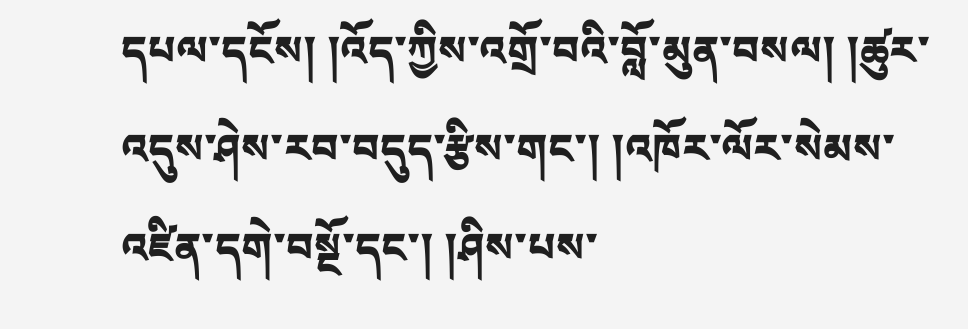དཔལ་དངོས། །འོད་ཀྱིས་འགྲོ་བའི་བློ་མུན་བསལ། །ཚུར་འདུས་ཤེས་རབ་བདུད་རྩིས་གང་། །འཁོར་ལོར་སེམས་འཛིན་དགེ་བསྔོ་དང་། །ཤིས་པས་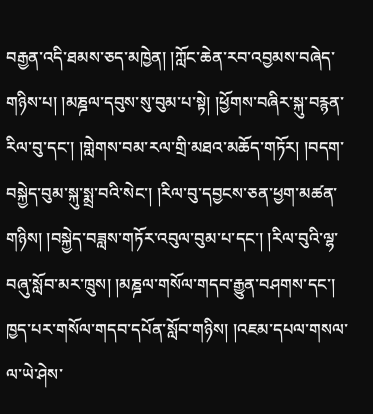བརྒྱན་འདི་ཐམས་ཅད་མཁྱེན། །ཀློང་ཆེན་རབ་འབྱམས་བཞེད་གཉིས་པ། །མཎྜལ་དབུས་སུ་བུམ་པ་སྟེ། །ཕྱོགས་བཞིར་སྐུ་བརྙན་རིལ་བུ་དང་། །གླེགས་བམ་རལ་གྲི་མཐའ་མཆོད་གཏོར། །བདག་བསྐྱེད་བུམ་སྐུ་སྨྲ་བའི་སེང་། །རིལ་བུ་དབྱངས་ཅན་ཕྱག་མཚན་གཉིས། །བསྐྱེད་བཟླས་གཏོར་འབུལ་བུམ་པ་དང་། །རིལ་བུའི་ལྷ་བཞུ་སློབ་མར་ཁྲུས། །མཎྜལ་གསོལ་གདབ་རྒྱུན་བཤགས་དང་། ཁྱད་པར་གསོལ་གདབ་དཔོན་སློབ་གཉིས། །འཇམ་དཔལ་གསལ་ལ་ཡེ་ཤེས་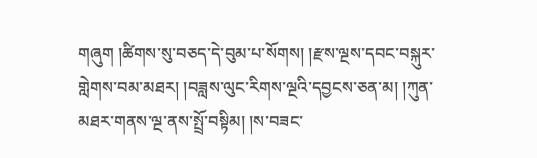གཞུག །ཚིགས་སུ་བཅད་དེ་བུམ་པ་སོགས། །རྫས་ལྔས་དབང་བསྐུར་གླེགས་བམ་མཐར། །བཟླས་ལུང་རིགས་ལྔའི་དབྱངས་ཅན་མ། །ཀུན་མཐར་གནས་ལྔ་ནས་སྤྲོ་བསྟིམ། །ས་བཟང་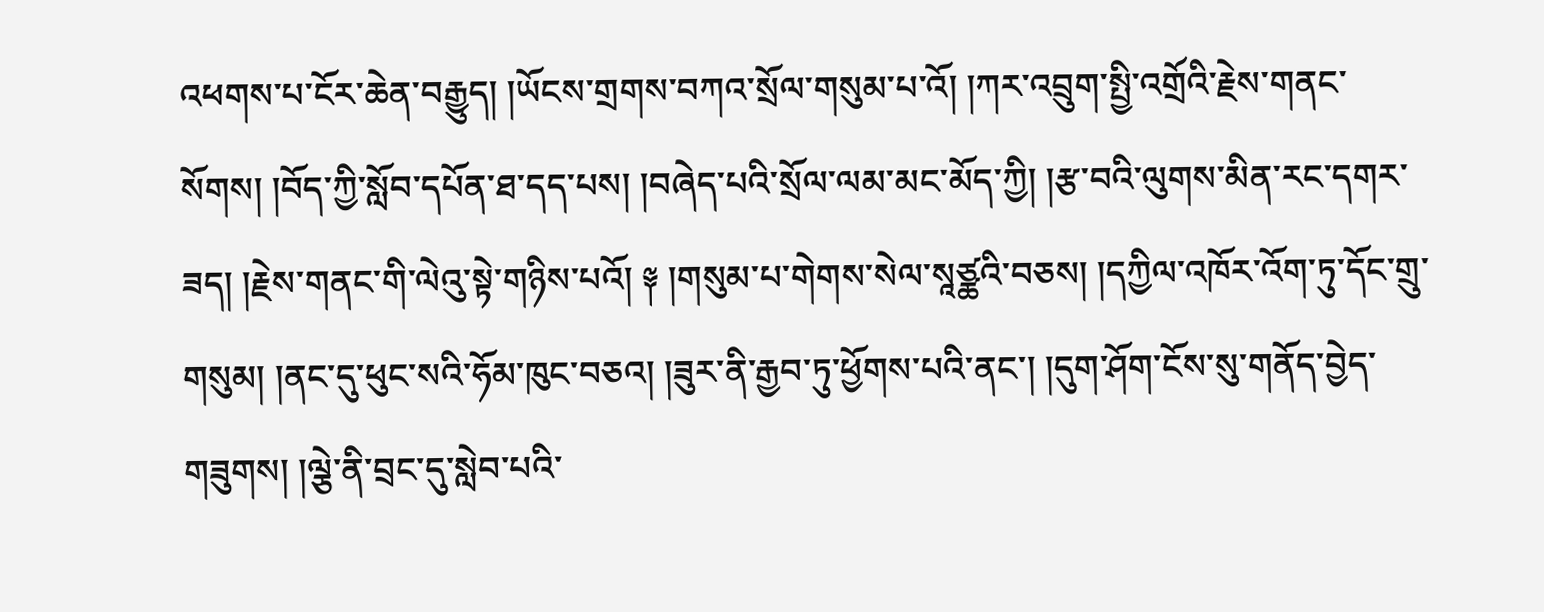འཕགས་པ་ངོར་ཆེན་བརྒྱུད། །ཡོངས་གྲགས་བཀའ་སྲོལ་གསུམ་པ་འོ། །ཀར་འབྲུག་སྤྱི་འགྲོའི་རྗེས་གནང་སོགས། །བོད་ཀྱི་སློབ་དཔོན་ཐ་དད་པས། །བཞེད་པའི་སྲོལ་ལམ་མང་མོད་ཀྱི། །རྩ་བའི་ལུགས་མིན་རང་དགར་ཟད། །རྗེས་གནང་གི་ལེའུ་སྟེ་གཉིས་པའོ། ༈ །གསུམ་པ་གེགས་སེལ་སཱཙྪའི་བཅས། །དཀྱིལ་འཁོར་འོག་ཏུ་དོང་གྲུ་གསུམ། །ནང་དུ་ཕུང་སའི་ཧོམ་ཁུང་བཅའ། །ཟུར་ནི་རྒྱབ་ཏུ་ཕྱོགས་པའི་ནང་། །དུག་ཤོག་ངོས་སུ་གནོད་བྱེད་གཟུགས། །ལྕེ་ནི་བྲང་དུ་སླེབ་པའི་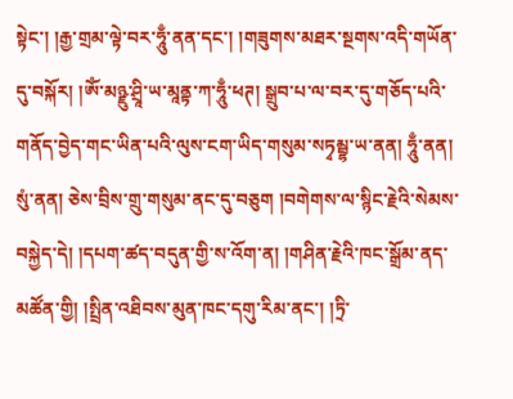སྟེང་། །རྒྱ་གྲམ་ལྟེ་བར་ཧཱུྃ་ནན་དང་། །གཟུགས་མཐར་སྔགས་འདི་གཡོན་དུ་བསྐོར། །ཨོཾ་མཉྫུ་ཤྲཱི་ཡ་མཱནྟ་ཀ་ཧཱུྃ་ཕཊ། སྒྲུབ་པ་ལ་བར་དུ་གཅོད་པའི་གནོད་བྱེད་གང་ཡིན་པའི་ལུས་ངག་ཡིད་གསུམ་སཏྭམྦྷ་ཡ་ནན། ཧཱུྃ་ནན། སུཾ་ནན། ཅེས་བྲིས་གྲུ་གསུམ་ནང་དུ་བཅུག །བགེགས་ལ་སྙིང་རྗེའི་སེམས་བསྐྱེད་དེ། །དཔག་ཚད་བདུན་གྱི་ས་འོག་ན། །གཤིན་རྗེའི་ཁང་སྒྲོམ་ནད་མཚོན་གྱི། །སྤྲིན་འཐིབས་མུན་ཁང་དགུ་རིམ་ནང་། །ཏྲི་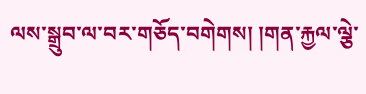ལས་སྒྲུབ་ལ་བར་གཅོད་བགེགས། །གན་རྐྱལ་ལྕེ་